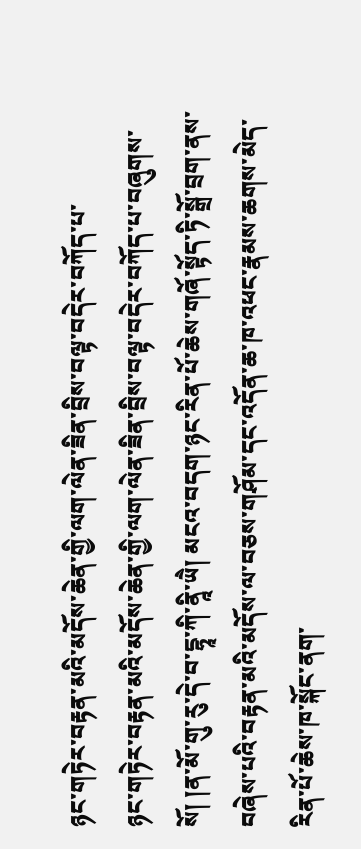ཉང་གཏེར་བརྟན་མའི་མདོས་ཆེན་གྱི་ལག་ལེན་ཟིན་བྲིས་བལྟ་བདེར་བཀོད་པ་
ཉང་གཏེར་བརྟན་མའི་མདོས་ཆེན་གྱི་ལག་ལེན་ཟིན་བྲིས་བལྟ་བདེར་བཀོད་པ་བཞུགས་སོ། །ན་མོ་གུ་རུ་དེ་བ་དྷཱ་ཀི་ནཱི་ཡཻ། མངའ་བདག་ཉང་རིན་པོ་ཆེས་གཞོ་སྟོད་ཏི་སྒྲོ་བྲག་ནས་བཞེས་པའི་བརྟན་མའི་མདོས་ལ་བཅས་གཤོམ་དང་འདོན་ཆ་ཁ་འཕང་རྣམས་ཆགས་མེད་རིན་པོ་ཆེས་ཁ་སྐོང་ནག་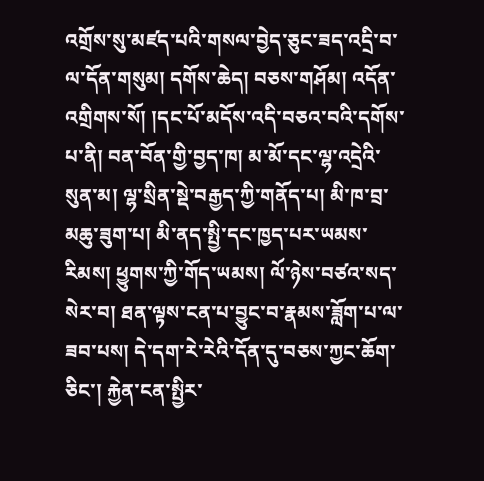འགྲོས་སུ་མཛད་པའི་གསལ་བྱེད་ཅུང་ཟད་འདྲི་བ་ལ་དོན་གསུམ། དགོས་ཆེད། བཅས་གཤོམ། འདོན་འགྲིགས་སོ། །དང་པོ་མདོས་འདི་བཅའ་བའི་དགོས་པ་ནི། བན་བོན་གྱི་བྱད་ཁ། མ་མོ་དང་ལྷ་འདྲེའི་སུན་མ། ལྷ་སྲིན་སྡེ་བརྒྱད་ཀྱི་གནོད་པ། མི་ཁ་བྲ་མཆུ་ཟུག་པ། མི་ནད་སྤྱི་དང་ཁྱད་པར་ཡམས་རིམས། ཕྱུགས་ཀྱི་གོད་ཡམས། ལོ་ཉེས་བཙའ་སད་སེར་བ། ཐན་ལྟས་ངན་པ་བྱུང་བ་རྣམས་ཟློག་པ་ལ་ཟབ་པས། དེ་དག་རེ་རེའི་དོན་དུ་བཅས་ཀྱང་ཆོག་ཅིང་། རྐྱེན་ངན་སྤྱིར་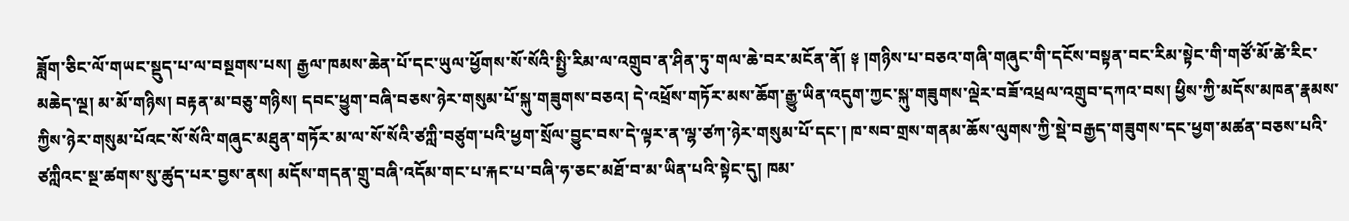ཟློག་ཅིང་ལོ་གཡང་སྡུད་པ་ལ་བསྔགས་པས། རྒྱལ་ཁམས་ཆེན་པོ་དང་ཡུལ་ཕྱོགས་སོ་སོའི་སྤྱི་རིམ་ལ་འགྲུབ་ན་ཤིན་ཏུ་གལ་ཆེ་བར་མངོན་ནོ། ༈ །གཉིས་པ་བཅའ་གཞི་གཞུང་གི་དངོས་བསྟན་བང་རིམ་སྟེང་གི་གཙོ་མོ་ཚེ་རིང་མཆེད་ལྔ། མ་མོ་གཉིས། བརྟན་མ་བཅུ་གཉིས། དབང་ཕྱུག་བཞི་བཅས་ཉེར་གསུམ་པོ་སྐུ་གཟུགས་བཅའ། དེ་འཕྲོས་གཏོར་མས་ཆོག་རྒྱུ་ཡིན་འདུག་ཀྱང་སྐུ་གཟུགས་ལྡེར་བཟོ་འཕྲལ་འགྲུབ་དཀའ་བས། ཕྱིས་ཀྱི་མདོས་མཁན་རྣམས་ཀྱིས་ཉེར་གསུམ་པོའང་སོ་སོའི་གཞུང་མཐུན་གཏོར་མ་ལ་སོ་སོའི་ཙཀླི་བཙུག་པའི་ཕྱག་སྲོལ་བྱུང་བས་དེ་ལྟར་ན་ལྷ་ཙཀ་ཉེར་གསུམ་པོ་དང་། ཁ་སབ་གྲས་གནམ་ཆོས་ལུགས་ཀྱི་སྡེ་བརྒྱད་གཟུགས་དང་ཕྱག་མཚན་བཅས་པའི་ཙཀླིའང་སྔ་ཚགས་སུ་ཚུད་པར་བྱས་ནས། མདོས་གདན་གྲུ་བཞི་འདོམ་གང་པ་རྐང་པ་བཞི་ཧ་ཅང་མཐོ་བ་མ་ཡིན་པའི་སྟེང་དུ། ཁམ་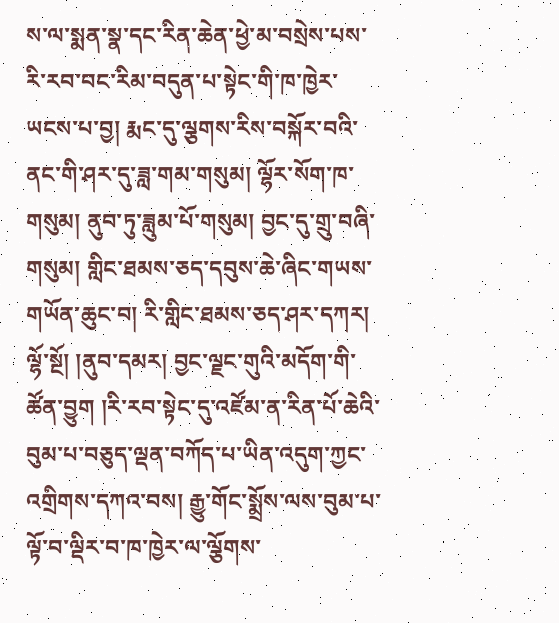ས་ལ་སྨན་སྣ་དང་རིན་ཆེན་ཕྱེ་མ་བསྲེས་པས་རི་རབ་བང་རིམ་བདུན་པ་སྟེང་གི་ཁ་ཁྱེར་ཡངས་པ་བྱ། རྨང་དུ་ལྕགས་རིས་བསྐོར་བའི་ནང་གི་ཤར་དུ་ཟླ་གམ་གསུམ། ལྷོར་སོག་ཁ་གསུམ། ནུབ་ཏུ་ཟླུམ་པོ་གསུམ། བྱང་དུ་གྲུ་བཞི་གསུམ། གླིང་ཐམས་ཅད་དབུས་ཆེ་ཞིང་གཡས་གཡོན་ཆུང་བ། རི་གླིང་ཐམས་ཅད་ཤར་དཀར། ལྷོ་སྔོ། །ནུབ་དམར། བྱང་ལྗང་གུའི་མདོག་གི་ཚོན་བྱུག །རི་རབ་སྟེང་དུ་འཛོམ་ན་རིན་པོ་ཆེའི་བུམ་པ་བཅུད་ལྡན་བཀོད་པ་ཡིན་འདུག་ཀྱང་འགྲིགས་དཀའ་བས། རྒྱུ་གོང་སྨྲོས་ལས་བུམ་པ་ལྟོ་བ་ལྡིར་བ་ཁ་ཁྱེར་ལ་ལྕོགས་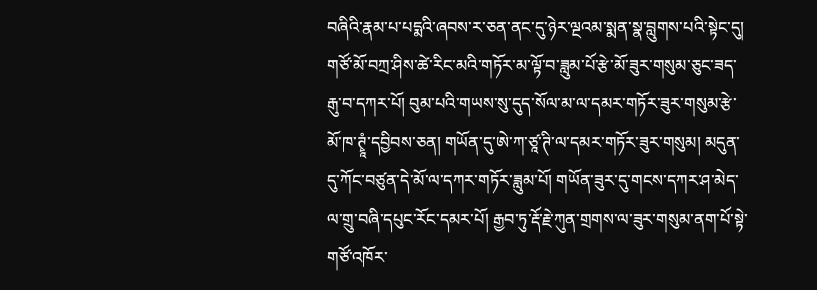བཞིའི་རྣམ་པ་པདྨའི་ཞབས་ར་ཅན་ནང་དུ་ཉེར་ལྔའམ་སྨན་སྣ་བླུགས་པའི་སྟེང་དུ། གཙོ་མོ་བཀྲ་ཤིས་ཚེ་རིང་མའི་གཏོར་མ་ལྟོ་བ་ཟླུམ་པོ་རྩེ་མོ་ཟུར་གསུམ་ཅུང་ཟད་རྒུ་བ་དཀར་པོ། བུམ་པའི་གཡས་སུ་དུད་སོལ་མ་ལ་དམར་གཏོར་ཟུར་གསུམ་རྩེ་མོ་ཁ་ཊྭཱཾ་དབྱིབས་ཅན། གཡོན་དུ་ཨེ་ཀ་ཙཱ་ཊི་ལ་དམར་གཏོར་ཟུར་གསུམ། མདུན་དུ་ཀོང་བཙུན་དེ་མོ་ལ་དཀར་གཏོར་ཟླུམ་པོ། གཡོན་ཟུར་དུ་གངས་དཀར་ཤ་མེད་ལ་གྲུ་བཞི་དཔུང་རོང་དམར་པོ། རྒྱབ་ཏུ་རྡོ་རྗེ་ཀུན་གྲགས་ལ་ཟུར་གསུམ་ནག་པོ་སྟེ་གཙོ་འཁོར་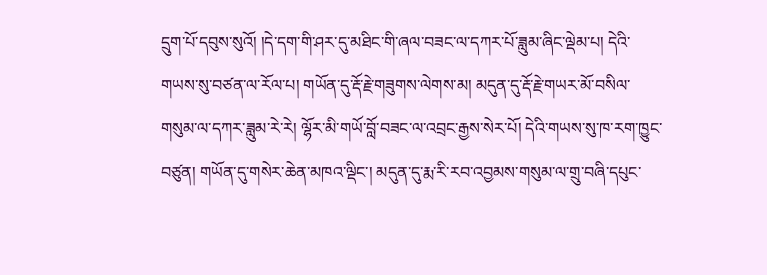དྲུག་པོ་དབུས་སུའོ། །དེ་དག་གི་ཤར་དུ་མཐིང་གི་ཞལ་བཟང་ལ་དཀར་པོ་ཟླུམ་ཞིང་ལྡེམ་པ། དེའི་གཡས་སུ་བཙན་ལ་རོལ་པ། གཡོན་དུ་རྡོ་རྗེ་གཟུགས་ལེགས་མ། མདུན་དུ་རྡོ་རྗེ་གཡར་མོ་བསིལ་གསུམ་ལ་དཀར་ཟླུམ་རེ་རེ། ལྷོར་མི་གཡོ་བློ་བཟང་ལ་འབྲང་རྒྱས་སེར་པོ། དེའི་གཡས་སུ་ཁ་རག་ཁྱུང་བཙུན། གཡོན་དུ་གསེར་ཆེན་མཁའ་ལྡིང་། མདུན་དུ་རྨ་རི་རབ་འབྱམས་གསུམ་ལ་གྲུ་བཞི་དཔུང་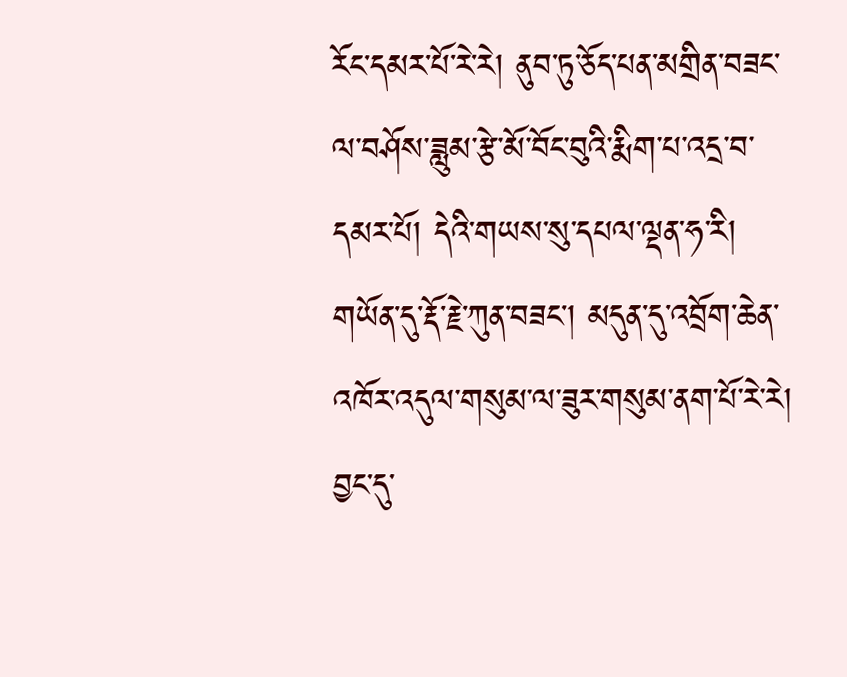རོང་དམར་པོ་རེ་རེ། ནུབ་ཏུ་ཅོད་པན་མགྲིན་བཟང་ལ་བཤོས་ཟླུམ་རྩེ་མོ་བོང་བུའི་རྨིག་པ་འདྲ་བ་དམར་པོ། དེའི་གཡས་སུ་དཔལ་ལྡན་ཧ་རི། གཡོན་དུ་རྡོ་རྗེ་ཀུན་བཟང་། མདུན་དུ་འབྲོག་ཆེན་འཁོར་འདུལ་གསུམ་ལ་ཟུར་གསུམ་ནག་པོ་རེ་རེ། བྱང་དུ་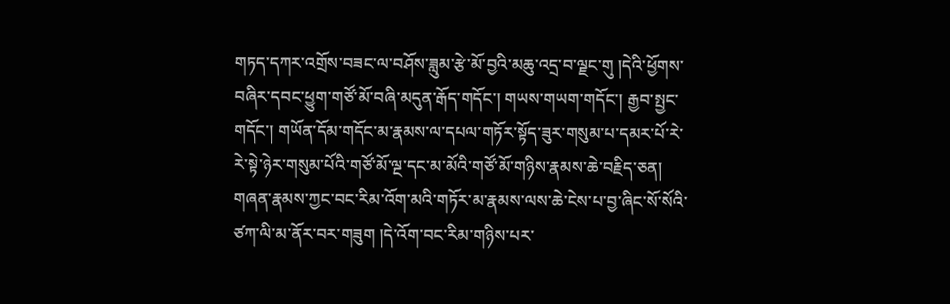གཏད་དཀར་འགྲོས་བཟང་ལ་བཤོས་ཟླུམ་རྩེ་མོ་བྱའི་མཆུ་འདྲ་བ་ལྗང་གུ །དེའི་ཕྱོགས་བཞིར་དབང་ཕྱུག་གཙོ་མོ་བཞི་མདུན་རྒོད་གདོང་། གཡས་གཡག་གདོང་། རྒྱབ་སྤྱང་གདོང་། གཡོན་དོམ་གདོང་མ་རྣམས་ལ་དཔལ་གཏོར་སྟོད་ཟུར་གསུམ་པ་དམར་པོ་རེ་རེ་སྟེ་ཉེར་གསུམ་པོའི་གཙོ་མོ་ལྔ་དང་མ་མོའི་གཙོ་མོ་གཉིས་རྣམས་ཆེ་བརྗིད་ཅན། གཞན་རྣམས་ཀྱང་བང་རིམ་འོག་མའི་གཏོར་མ་རྣམས་ལས་ཆེ་ངེས་པ་བྱ་ཞིང་སོ་སོའི་ཙཀ་ལི་མ་ནོར་བར་གཟུག །དེ་འོག་བང་རིམ་གཉིས་པར་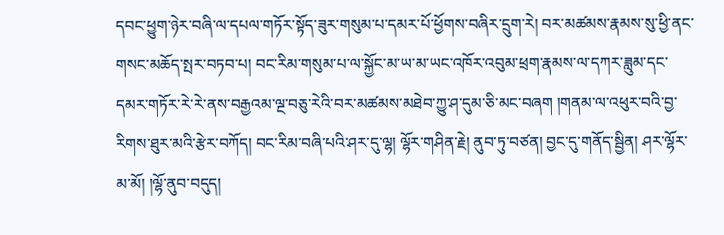དབང་ཕྱུག་ཉེར་བཞི་ལ་དཔལ་གཏོར་སྟོད་ཟུར་གསུམ་པ་དམར་པོ་ཕྱོགས་བཞིར་དྲུག་རེ། བར་མཚམས་རྣམས་སུ་ཕྱི་ནང་གསང་མཆོད་སྤར་བཏབ་པ། བང་རིམ་གསུམ་པ་ལ་སྐྱོང་མ་ཡ་མ་ཡང་འཁོར་འབུམ་ཕྲག་རྣམས་ལ་དཀར་ཟླུམ་དང་དམར་གཏོར་རེ་རེ་ནས་བརྒྱའམ་ལྔ་བཅུ་རེའི་བར་མཚམས་མཐེབ་ཀྱུ་ཤ་དུམ་ཅི་མང་བཞག །གནམ་ལ་འཕུར་བའི་བྱ་རིགས་ཐུར་མའི་རྩེར་བཀོད། བང་རིམ་བཞི་པའི་ཤར་དུ་ལྷ། ལྷོར་གཤིན་རྗེ། ནུབ་ཏུ་བཙན། བྱང་དུ་གནོད་སྦྱིན། ཤར་ལྷོར་མ་མོ། །ལྷོ་ནུབ་བདུད།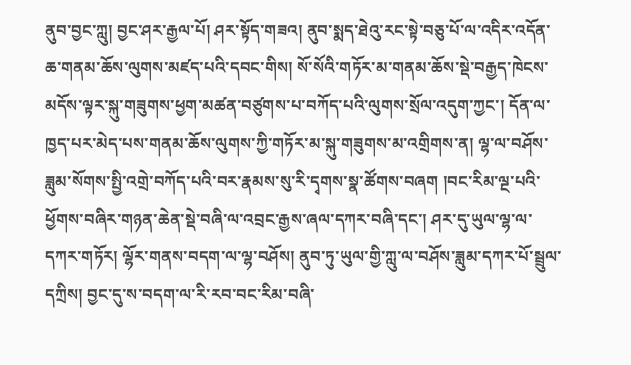ནུབ་བྱང་ཀླུ། བྱང་ཤར་རྒྱལ་པོ། ཤར་སྟོད་གཟའ། ནུབ་སྨད་ཐེའུ་རང་སྟེ་བཅུ་པོ་ལ་འདིར་འདོན་ཆ་གནམ་ཆོས་ལུགས་མཛད་པའི་དབང་གིས། སོ་སོའི་གཏོར་མ་གནམ་ཆོས་སྡེ་བརྒྱད་ཁེངས་མདོས་ལྟར་སྐུ་གཟུགས་ཕྱག་མཚན་བཙུགས་པ་བཀོད་པའི་ལུགས་སྲོལ་འདུག་ཀྱང་། དོན་ལ་ཁྱད་པར་མེད་པས་གནམ་ཆོས་ལུགས་ཀྱི་གཏོར་མ་སྐུ་གཟུགས་མ་འགྲིགས་ན། ལྷ་ལ་བཤོས་ཟླུམ་སོགས་སྤྱི་འགྲེ་བཀོད་པའི་བར་རྣམས་སུ་རི་དྭགས་སྣ་ཚོགས་བཞག །བང་རིམ་ལྔ་པའི་ཕྱོགས་བཞིར་གཉན་ཆེན་སྡེ་བཞི་ལ་འབྲང་རྒྱས་ཞལ་དཀར་བཞི་དང་། ཤར་དུ་ཡུལ་ལྷ་ལ་དཀར་གཏོར། ལྷོར་གནས་བདག་ལ་ལྷ་བཤོས། ནུབ་ཏུ་ཡུལ་གྱི་ཀླུ་ལ་བཤོས་ཟླུམ་དཀར་པོ་སྦྲུལ་དཀྲིས། བྱང་དུ་ས་བདག་ལ་རི་རབ་བང་རིམ་བཞི་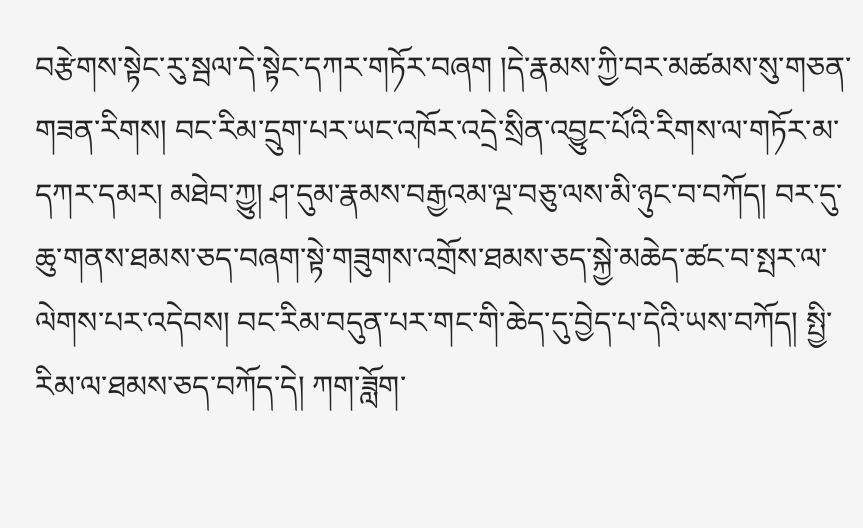བརྩེགས་སྟེང་རུ་སྦལ་དེ་སྟེང་དཀར་གཏོར་བཞག །དེ་རྣམས་ཀྱི་བར་མཚམས་སུ་གཅན་གཟན་རིགས། བང་རིམ་དྲུག་པར་ཡང་འཁོར་འདྲེ་སྲིན་འབྱུང་པོའི་རིགས་ལ་གཏོར་མ་དཀར་དམར། མཐེབ་ཀྱུ། ཤ་དུམ་རྣམས་བརྒྱའམ་ལྔ་བཅུ་ལས་མི་ཉུང་བ་བཀོད། བར་དུ་ཆུ་གནས་ཐམས་ཅད་བཞག་སྟེ་གཟུགས་འགྲོས་ཐམས་ཅད་སྐྱེ་མཆེད་ཚང་བ་སྤར་ལ་ལེགས་པར་འདེབས། བང་རིམ་བདུན་པར་གང་གི་ཆེད་དུ་བྱེད་པ་དེའི་ཡས་བཀོད། སྤྱི་རིམ་ལ་ཐམས་ཅད་བཀོད་དེ། ཀག་ཟློག་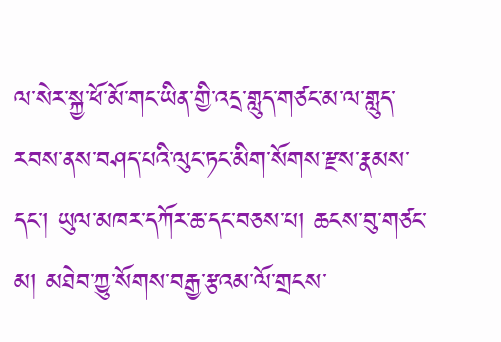ལ་སེར་སྐྱ་ཕོ་མོ་གང་ཡིན་གྱི་འདྲ་གླུད་གཙང་མ་ལ་གླུད་རབས་ནས་བཤད་པའི་ལུང་ཏང་མིག་སོགས་རྫས་རྣམས་དང་། ཡུལ་མཁར་དཀོར་ཆ་དང་བཅས་པ། ཆངས་བུ་གཙང་མ། མཐེབ་ཀྱུ་སོགས་བརྒྱ་རྩའམ་ལོ་གྲངས་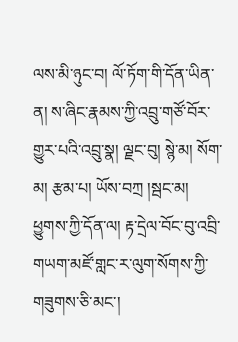ལས་མི་ཉུང་བ། ལོ་ཏོག་གི་དོན་ཡིན་ན། ས་ཞིང་རྣམས་ཀྱི་འབྲུ་གཙོ་བོར་གྱུར་པའི་འབྲུ་སྣ། ལྗང་བུ། སྙེ་མ། སོག་མ། རྩམ་པ། ཡོས་བཀྲ །སྦང་མ། ཕྱུགས་ཀྱི་དོན་ལ། རྟ་དྲེལ་བོང་བུ་འབྲི་གཡག་མཛོ་གླང་ར་ལུག་སོགས་ཀྱི་གཟུགས་ཅི་མང་།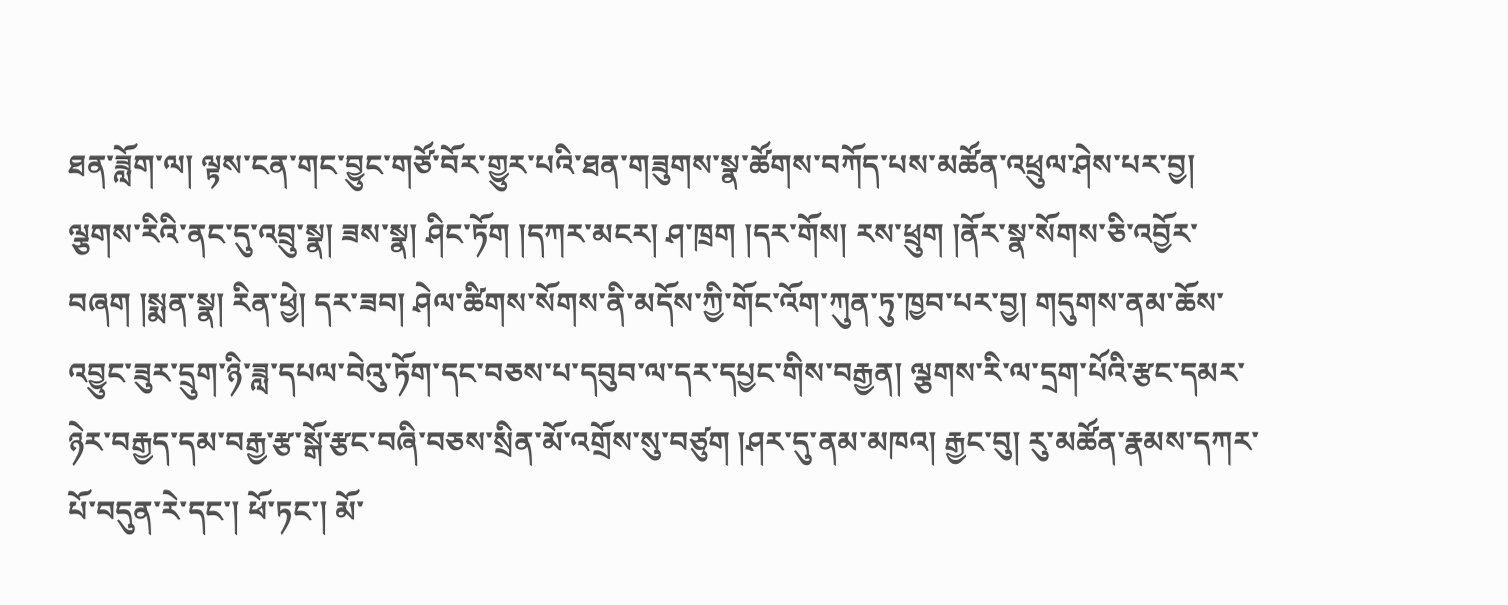ཐན་ཟློག་ལ། ལྟས་ངན་གང་བྱུང་གཙོ་བོར་གྱུར་པའི་ཐན་གཟུགས་སྣ་ཚོགས་བཀོད་པས་མཚོན་འཕྲུལ་ཤེས་པར་བྱ། ལྕགས་རིའི་ནང་དུ་འབྲུ་སྣ། ཟས་སྣ། ཤིང་ཏོག །དཀར་མངར། ཤ་ཁྲག །དར་གོས། རས་ཕྲུག །ནོར་སྣ་སོགས་ཅི་འབྱོར་བཞག །སྨན་སྣ། རིན་ཕྱེ། དར་ཟབ། ཤེལ་ཚིགས་སོགས་ནི་མདོས་ཀྱི་གོང་འོག་ཀུན་ཏུ་ཁྱབ་པར་བྱ། གདུགས་ནམ་ཆོས་འབྱུང་ཟུར་དྲུག་ཉི་ཟླ་དཔལ་བེའུ་ཏོག་དང་བཅས་པ་དབུབ་ལ་དར་དཔྱང་གིས་བརྒྱན། ལྕགས་རི་ལ་དྲག་པོའི་རྩང་དམར་ཉེར་བརྒྱད་དམ་བརྒྱ་རྩ་སྒོ་རྩང་བཞི་བཅས་སྲིན་མོ་འགྲོས་སུ་བཙུག །ཤར་དུ་ནམ་མཁའ། རྒྱང་བུ། རུ་མཚོན་རྣམས་དཀར་པོ་བདུན་རེ་དང་། ཕོ་ཏང་། མོ་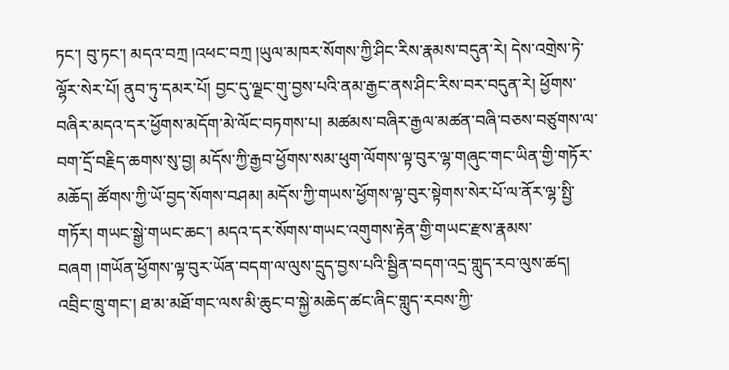ཏང་། བུ་ཏང་། མདའ་བཀྲ །འཕང་བཀྲ །ཡུལ་མཁར་སོགས་ཀྱི་ཤིང་རིས་རྣམས་བདུན་རེ། དེས་འགྲེས་ཏེ་ལྷོར་སེར་པོ། ནུབ་ཏུ་དམར་པོ། བྱང་དུ་ལྗང་གུ་བྱས་པའི་ནམ་རྒྱང་ནས་ཤིང་རིས་བར་བདུན་རེ། ཕྱོགས་བཞིར་མདའ་དར་ཕྱོགས་མདོག་མེ་ལོང་བཏགས་པ། མཚམས་བཞིར་རྒྱལ་མཚན་བཞི་བཅས་བཙུགས་ལ་བག་དྲོ་བརྗིད་ཆགས་སུ་བྱ། མདོས་ཀྱི་རྒྱབ་ཕྱོགས་སམ་ཕུག་ལོགས་ལྟ་བུར་ལྷ་གཞུང་གང་ཡིན་གྱི་གཏོར་མཆོད། ཚོགས་ཀྱི་ཡོ་བྱད་སོགས་བཤམ། མདོས་ཀྱི་གཡས་ཕྱོགས་ལྟ་བུར་སྟེགས་སེར་པོ་ལ་ནོར་ལྷ་སྤྱི་གཏོར། གཡང་སྒྱེ་གཡང་ཆང་། མདའ་དར་སོགས་གཡང་འགུགས་རྟེན་གྱི་གཡང་རྫས་རྣམས་བཞག །གཡོན་ཕྱོགས་ལྟ་བུར་ཡོན་བདག་ལ་ལུས་དྲུད་བྱས་པའི་སྦྱིན་བདག་འདྲ་གླུད་རབ་ལུས་ཚད། འབྲིང་ཁྲུ་གང་། ཐ་མ་མཐོ་གང་ལས་མི་ཆུང་བ་སྐྱེ་མཆེད་ཚང་ཞིང་གླུད་རབས་ཀྱི་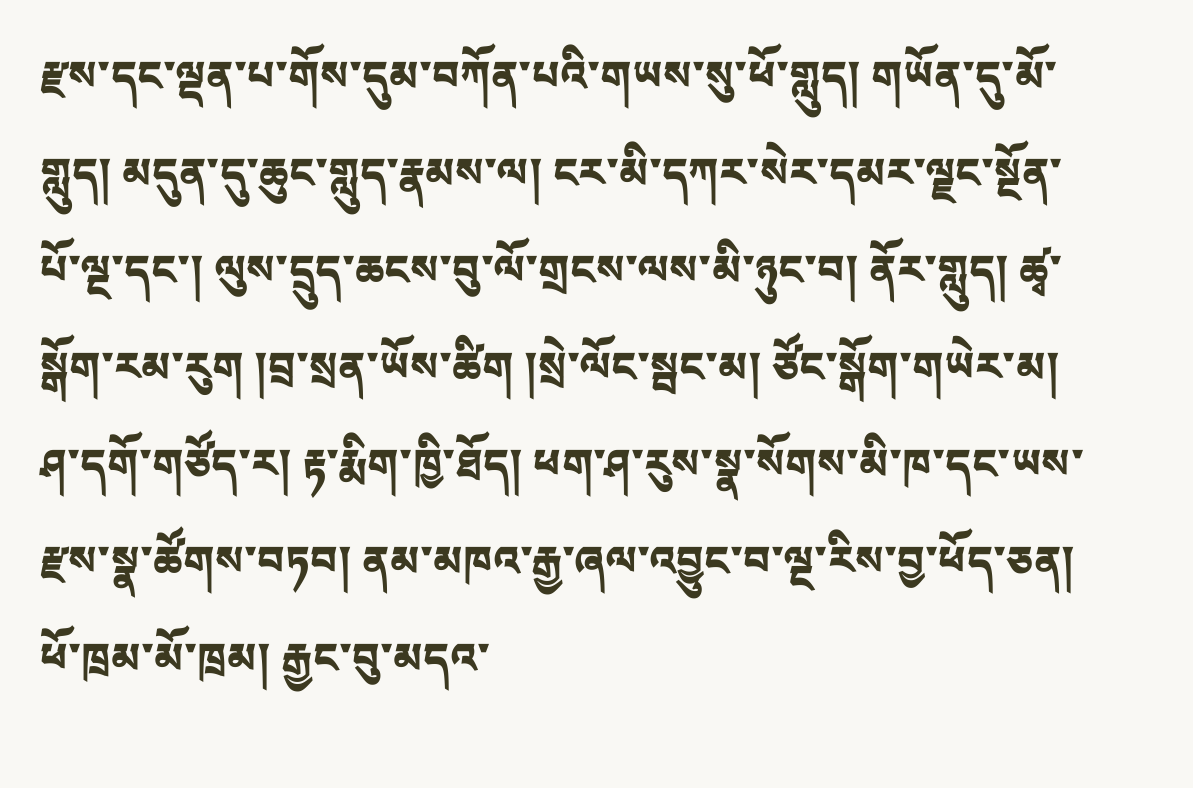རྫས་དང་ལྡན་པ་གོས་དུམ་བཀོན་པའི་གཡས་སུ་ཕོ་གླུད། གཡོན་དུ་མོ་གླུད། མདུན་དུ་ཆུང་གླུད་རྣམས་ལ། ངར་མི་དཀར་སེར་དམར་ལྗང་སྔོན་པོ་ལྔ་དང་། ལུས་དྲུད་ཆངས་བུ་ལོ་གྲངས་ལས་མི་ཉུང་བ། ནོར་གླུད། ཚྭ་སྒོག་རམ་རུག །བྲ་སྲན་ཡོས་ཚིག །སྲེ་ལོང་སྦང་མ། ཙོང་སྒོག་གཡེར་མ། ཤ་དགོ་གཙོད་ར། རྟ་རྨིག་ཁྱི་ཐོད། ཕག་ཤ་རུས་སྣ་སོགས་མི་ཁ་དང་ཡས་རྫས་སྣ་ཚོགས་བཏབ། ནམ་མཁའ་རྒྱ་ཞལ་འབྱུང་བ་ལྔ་རིས་བྱ་ཕོད་ཅན། ཕོ་ཁྲམ་མོ་ཁྲམ། རྒྱང་བུ་མདའ་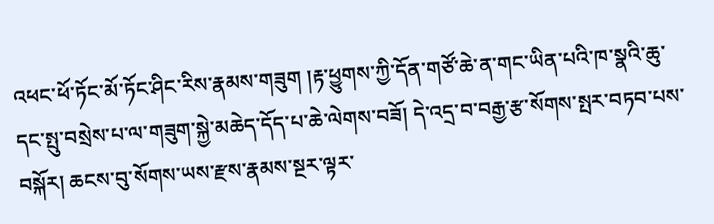འཕང་ཕོ་ཏོང་མོ་ཏོང་ཤིང་རིས་རྣམས་གཟུག །རྟ་ཕྱུགས་ཀྱི་དོན་གཙོ་ཆེ་ན་གང་ཡིན་པའི་ཁ་སྣའི་ཆུ་དང་སྤུ་བསྲེས་པ་ལ་གཟུག་སྐྱེ་མཆེད་དོད་པ་ཆེ་ལེགས་བཟོ། དེ་འདྲ་བ་བརྒྱ་རྩ་སོགས་སྤར་བཏབ་པས་བསྐོར། ཆངས་བུ་སོགས་ཡས་རྫས་རྣམས་སྔར་ལྟར་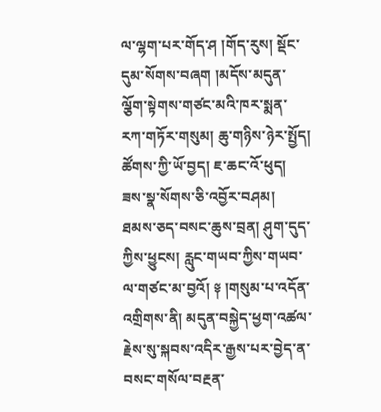ལ་ལྷག་པར་གོད་ཤ །གོད་རུས། སྡོང་དུམ་སོགས་བཞག །མདོས་མདུན་ལྕོག་སྟེགས་གཙང་མའི་ཁར་སྨན་རཀ་གཏོར་གསུམ། ཆུ་གཉིས་ཉེར་སྤྱོད། ཚོགས་ཀྱི་ཡོ་བྱད། ཇ་ཆང་འོ་ཕུད། ཟས་སྣ་སོགས་ཅི་འབྱོར་བཤམ། ཐམས་ཅད་བསང་ཆུས་བྲན། ཤུག་དུད་ཀྱིས་ཕྱུངས། རླུང་གཡབ་ཀྱིས་གཡབ་ལ་གཙང་མ་བྱའོ། ༈ །གསུམ་པ་འདོན་འགྲིགས་ནི། མདུན་བསྐྱེད་ཕྱག་འཚལ་རྗེས་སུ་སྐབས་འདིར་རྒྱས་པར་བྱེད་ན་བསང་གསོལ་བརྔན་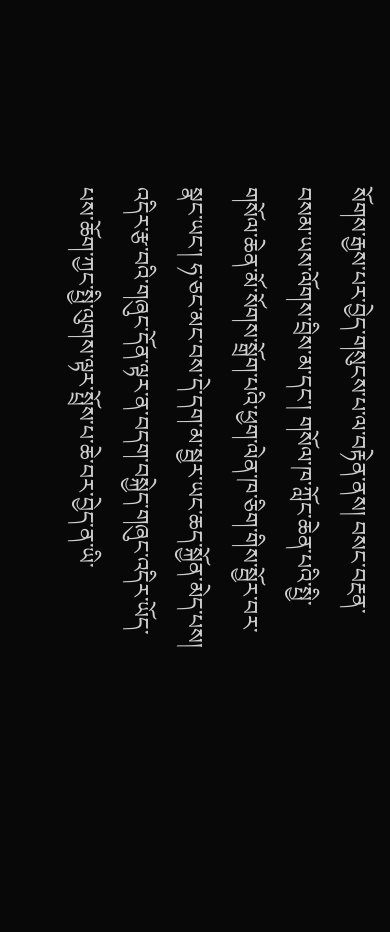སོགས་རྒྱས་པར་བྱེད་གསུངས་པ་ལ་བརྟེན་ནས། བསང་བརྔན་བསམ་ཡས་ལོགས་བྲིས་མ་དང་། གསོལ་ཁ་ཀློང་ཆེན་པའི་སྤྱི་གསོལ་ཆེན་མོ་སོགས་སྒྲོག་པའི་ཕྱག་ལེན་ཁ་ཅིག་གིས་སྦྱོར་བར་སྣང་ཡང་། ཧ་ཅང་མང་བས་དེ་དག་མ་སྦྱར་ཡང་ཆད་སྐྱོན་མེད་པས། འདིར་རྩ་བའི་གཞུང་དོན་ལྟར་ན་བདག་བསྐྱེད་གཞུང་འདིར་ཡོད་པས་ཆོག་ཀྱང་སྤྱི་ལུགས་ལྟར་སྤྲོས་པ་ཆེ་བར་བྱེད་ན་ཡི་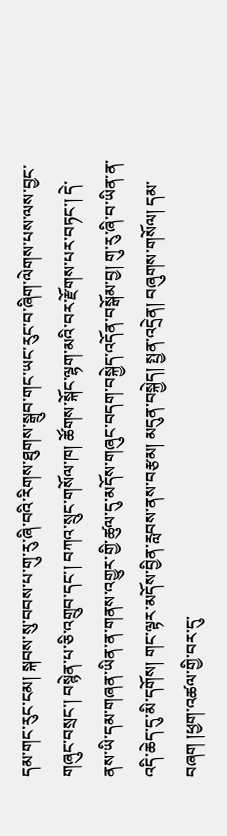དམ་གང་རུང་ངམ། སྐབས་སུ་བབས་པ་གུ་རུ་ཞི་བའི་རིགས་ཐུགས་སྒྲུབ་གང་ཡང་རུང་བ་ཞིག་ལེགས་པས་ལས་བྱང་གཞུང་བསྲང་། བསྙེན་པ་ཅི་འགྲུབ་དང་། བཀའ་སྲུང་གསོལ་ཁ། ཚོགས་སྐོང་ལྷག་མའི་བར་རྫོགས་པར་བཏང་། དེ་ནས་ཡི་དམ་གཞན་ཡིན་ན་གནས་འགྱུར་གྱི་ཚུལ་དུ་མདོས་གཞུང་བདག་བསྐྱེད་འདོན་བསྒོམ་བྱ། གུ་རུ་ཞི་བ་ཡིན་ན་འདི་ཆེད་དུ་མི་དགོས། གང་ལྟར་མདོས་བྱིན་རླབས་ནས་བརྩམ། མདུན་བསྐྱེད། སྤྱན་འདྲེན། བཞུགས་གསོལ། དམ་བཞག །ཕྱག་འཚལ་གྱི་བར་དུ་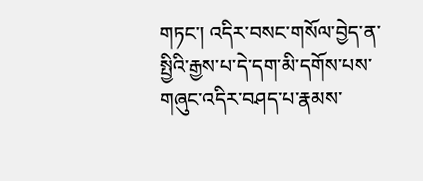གཏང་། འདིར་བསང་གསོལ་བྱེད་ན་སྤྱིའི་རྒྱས་པ་དེ་དག་མི་དགོས་པས་གཞུང་འདིར་བཤད་པ་རྣམས་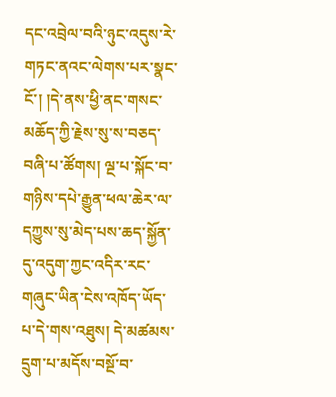དང་འབྲེལ་བའི་ཉུང་འདུས་རེ་གཏང་ནའང་ལེགས་པར་སྣང་ངོ་། །དེ་ནས་ཕྱི་ནང་གསང་མཆོད་ཀྱི་རྗེས་སུ་ས་བཅད་བཞི་པ་ཚོགས། ལྔ་པ་སྐོང་བ་གཉིས་དཔེ་རྒྱུན་ཕལ་ཆེར་ལ་དཀྱུས་སུ་མེད་པས་ཆད་སྐྱོན་དུ་འདུག་ཀྱང་འདིར་རང་གཞུང་ཡིན་ངེས་འཁོད་ཡོད་པ་དེ་གས་འཐུས། དེ་མཚམས་དྲུག་པ་མདོས་བསྔོ་བ་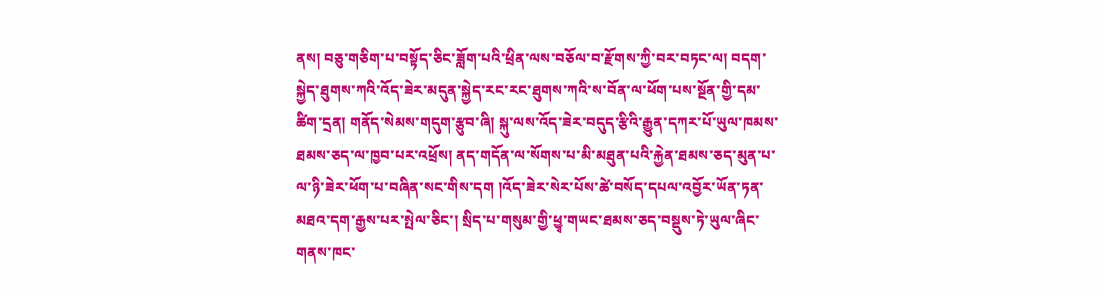ནས། བཅུ་གཅིག་པ་བསྟོད་ཅིང་ཟློག་པའི་ཕྲིན་ལས་བཅོལ་བ་རྫོགས་ཀྱི་བར་བཏང་ལ། བདག་སྐྱེད་ཐུགས་ཀའི་འོད་ཟེར་མདུན་སྐྱེད་རང་རང་ཐུགས་ཀའི་ས་བོན་ལ་ཕོག་པས་སྔོན་གྱི་དམ་ཚིག་དྲན། གནོད་སེམས་གདུག་རྩུབ་ཞི། སྐུ་ལས་འོད་ཟེར་བདུད་རྩིའི་རྒྱུན་དཀར་པོ་ཡུལ་ཁམས་ཐམས་ཅད་ལ་ཁྱབ་པར་འཕྲོས། ནད་གདོན་ལ་སོགས་པ་མི་མཐུན་པའི་རྐྱེན་ཐམས་ཅད་མུན་པ་ལ་ཉི་ཟེར་ཕོག་པ་བཞིན་སང་གིས་དག །འོད་ཟེར་སེར་པོས་ཚེ་བསོད་དཔལ་འབྱོར་ཡོན་ཏན་མཐའ་དག་རྒྱས་པར་སྤེལ་ཅིང་། སྲིད་པ་གསུམ་གྱི་ཕྱྭ་གཡང་ཐམས་ཅད་བསྡུས་ཏེ་ཡུལ་ཞིང་གནས་ཁང་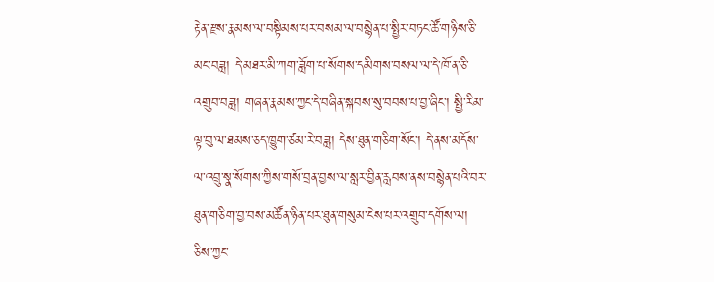རྟེན་རྫས་རྣམས་ལ་བསྟིམས་པར་བསམ་ལ་བསྙེན་པ་སྤྱིར་བཏང་ཚོ་གཉིས་ཅི་མང་བཟླ། དེ་མཐར་མི་ཀག་ཟློག་པ་སོགས་དམིགས་བསལ་ལ་དེ་ཁོ་ན་ཅི་འགྲུབ་བཟླ། གཞན་རྣམས་ཀྱང་དེ་བཞིན་སྐབས་སུ་བབས་པ་བྱ་ཞིང་། སྤྱི་རིམ་ལྟ་བུ་ལ་ཐམས་ཅད་ཁྱུག་ཙམ་རེ་བཟླ། དེས་ཐུན་གཅིག་སོང་། དེ་ནས་མདོས་ལ་འབྲུ་སྣ་སོགས་ཀྱིས་གསོ་བྲན་བྱས་ལ་སླར་བྱིན་རླབས་ནས་བསྙེན་པའི་བར་ཐུན་གཅིག་བྱ་བས་མཚོན་ཉིན་པར་ཐུན་གསུམ་ངེས་པར་འགྲུབ་དགོས་ལ། ཅིས་ཀྱང་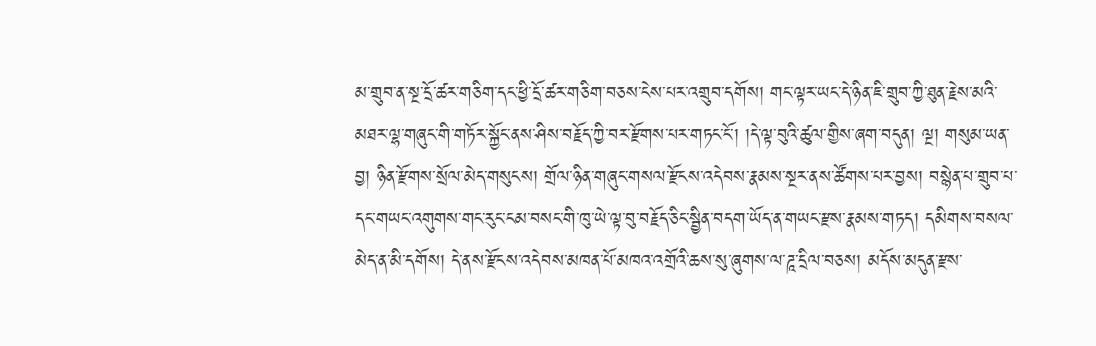མ་གྲུབ་ན་སྔ་དྲོ་ཚར་གཅིག་དང་ཕྱི་དྲོ་ཚར་གཅིག་བཅས་ངེས་པར་འགྲུབ་དགོས། གང་ལྟར་ཡང་དེ་ཉིན་ཇི་གྲུབ་ཀྱི་ཐུན་རྗེས་མའི་མཐར་ལྷ་གཞུང་གི་གཏོར་སྐྱོང་ནས་ཤིས་བརྗོད་ཀྱི་བར་རྫོགས་པར་གཏང་ངོ་། །དེ་ལྟ་བུའི་ཚུལ་གྱིས་ཞག་བདུན། ལྔ། གསུམ་ཡན་བྱ། ཉིན་རྫོགས་སྲོལ་མེད་གསུངས། གྲོལ་ཉིན་གཞུང་གསལ་རྫོངས་འདེབས་རྣམས་སྔར་ནས་ཚོགས་པར་བྱས། བསྙེན་པ་གྲུབ་པ་དང་གཡང་འགུགས་གང་རུང་ངམ་བསང་གི་ཁུ་ཡེ་ལྟ་བུ་བརྗོད་ཅིང་སྦྱིན་བདག་ཡོད་ན་གཡང་རྫས་རྣམས་གཏད། དམིགས་བསལ་མེད་ན་མི་དགོས། དེ་ནས་རྫོངས་འདེབས་མཁན་པོ་མཁའ་འགྲོའི་ཆས་སུ་ཞུགས་ལ་ཌཱ་དྲིལ་བཅས། མདོས་མདུན་རྫས་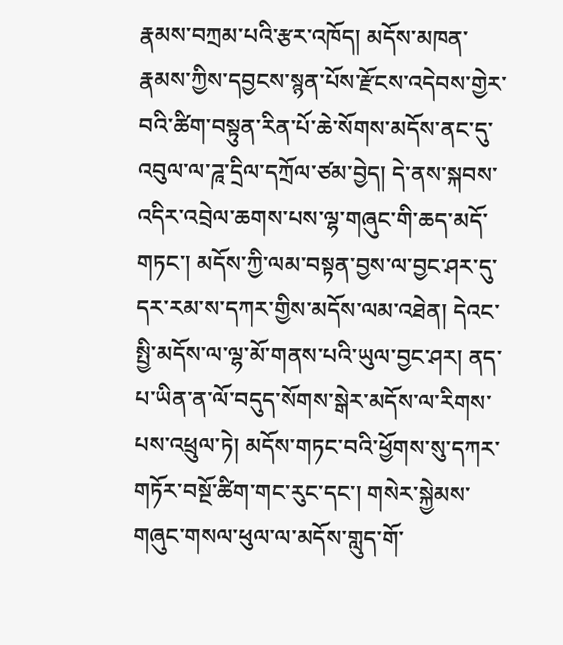རྣམས་བཀྲམ་པའི་རྩར་འཁོད། མདོས་མཁན་རྣམས་ཀྱིས་དབྱངས་སྙན་པོས་རྫོངས་འདེབས་གྱེར་བའི་ཚིག་བསྟུན་རིན་པོ་ཆེ་སོགས་མདོས་ནང་དུ་འབུལ་ལ་ཌཱ་དྲིལ་དཀྲོལ་ཙམ་བྱེད། དེ་ནས་སྐབས་འདིར་འབྲེལ་ཆགས་པས་ལྷ་གཞུང་གི་ཆད་མདོ་གཏང་། མདོས་ཀྱི་ལམ་བསྟན་བྱས་ལ་བྱང་ཤར་དུ་དར་རམ་ས་དཀར་གྱིས་མདོས་ལམ་འཐེན། དེའང་སྤྱི་མདོས་ལ་ལྷ་མོ་གནས་པའི་ཡུལ་བྱང་ཤར། ནད་པ་ཡིན་ན་ལོ་བདུད་སོགས་སྒེར་མདོས་ལ་རིགས་པས་འཕྲུལ་ཏེ། མདོས་གཏང་བའི་ཕྱོགས་སུ་དཀར་གཏོར་བསྔོ་ཚིག་གང་རུང་དང་། གསེར་སྐྱེམས་གཞུང་གསལ་ཕུལ་ལ་མདོས་གླུད་གོ་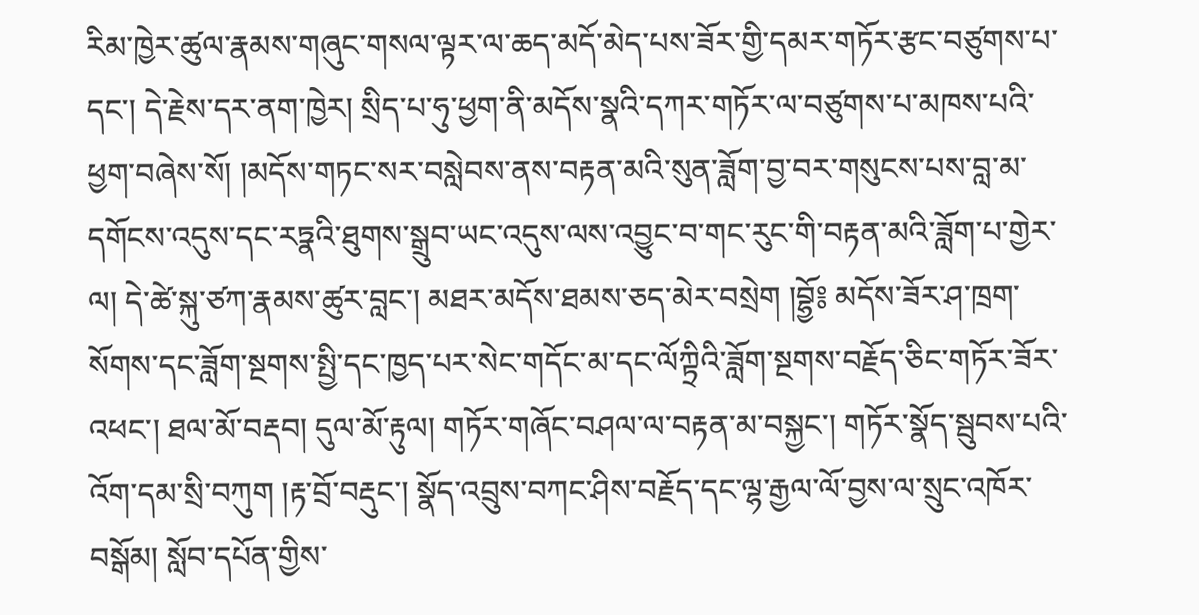རིམ་ཁྱེར་ཚུལ་རྣམས་གཞུང་གསལ་ལྟར་ལ་ཆད་མདོ་མེད་པས་ཟོར་གྱི་དམར་གཏོར་རྩང་བཙུགས་པ་དང་། དེ་རྗེས་དར་ནག་ཁྱེར། སྲིད་པ་ཧུ་ཕྱག་ནི་མདོས་སྣའི་དཀར་གཏོར་ལ་བཙུགས་པ་མཁས་པའི་ཕྱག་བཞེས་སོ། །མདོས་གཏང་སར་བསླེབས་ནས་བརྟན་མའི་སུན་ཟློག་བྱ་བར་གསུངས་པས་བླ་མ་དགོངས་འདུས་དང་རཏྣའི་ཐུགས་སྒྲུབ་ཡང་འདུས་ལས་འབྱུང་བ་གང་རུང་གི་བརྟན་མའི་ཟློག་པ་གྱེར་ལ། དེ་ཚེ་སྐུ་ཙཀ་རྣམས་ཚུར་བླང་། མཐར་མདོས་ཐམས་ཅད་མེར་བསྲེག །བྷྱོ༔ མདོས་ཟོར་ཤ་ཁྲག་སོགས་དང་ཟློག་སྔགས་སྤྱི་དང་ཁྱད་པར་སེང་གདོང་མ་དང་ལོཀྟྲིའི་ཟློག་སྔགས་བརྗོད་ཅིང་གཏོར་ཟོར་འཕང་། ཐལ་མོ་བརྡབ། དུལ་མོ་རྟུལ། གཏོར་གཞོང་བཤལ་ལ་བརྟན་མ་བསྐྱང་། གཏོར་སྣོད་སྦུབས་པའི་འོག་དམ་སྲི་བཀུག །རྟ་བྲོ་བརྡུང་། སྣོད་འབྲུས་བཀང་ཤིས་བརྗོད་དང་ལྷ་རྒྱལ་ལོ་བྱས་ལ་སྲུང་འཁོར་བསྒོམ། སློབ་དཔོན་གྱིས་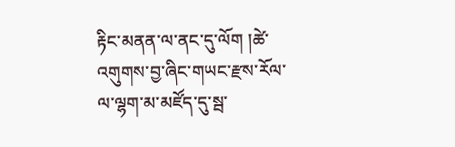རྟིང་མནན་ལ་ནང་དུ་ལོག །ཚེ་འགུགས་བྱ་ཞིང་གཡང་རྫས་རོལ་ལ་ལྷག་མ་མཛོད་དུ་སྦ་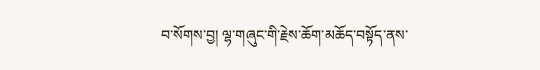བ་སོགས་བྱ། ལྷ་གཞུང་གི་རྗེས་ཆོག་མཆོད་བསྟོད་ནས་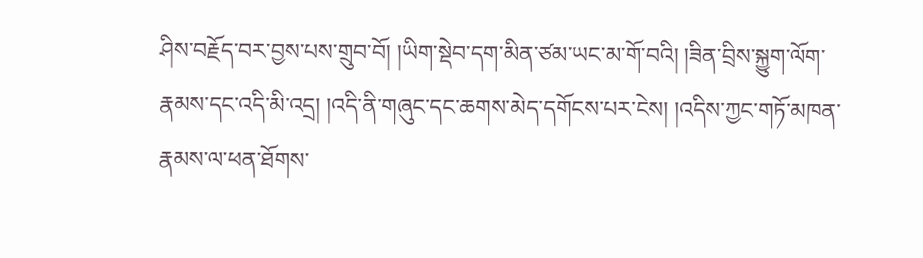ཤིས་བརྗོད་བར་བྱས་པས་གྲུབ་བོ། །ཡིག་སྡེབ་དག་མིན་ཙམ་ཡང་མ་གོ་བའི། །ཟིན་བྲིས་སྐྱུག་ལོག་རྣམས་དང་འདི་མི་འདྲ། །འདི་ནི་གཞུང་དང་ཆགས་མེད་དགོངས་པར་ངེས། །འདིས་ཀྱང་གཏོ་མཁན་རྣམས་ལ་ཕན་ཐོགས་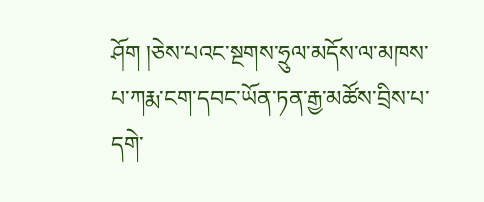ཤོག །ཅེས་པའང་སྔགས་ཧྲུལ་མདོས་ལ་མཁས་པ་ཀརྨ་ངག་དབང་ཡོན་ཏན་རྒྱ་མཚོས་བྲིས་པ་དགེ་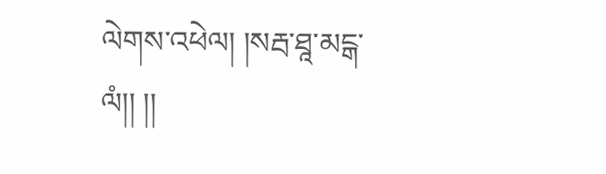ལེགས་འཕེལ། །སརྦ་ཐཱ་མངྒ་ལཾ།། །།